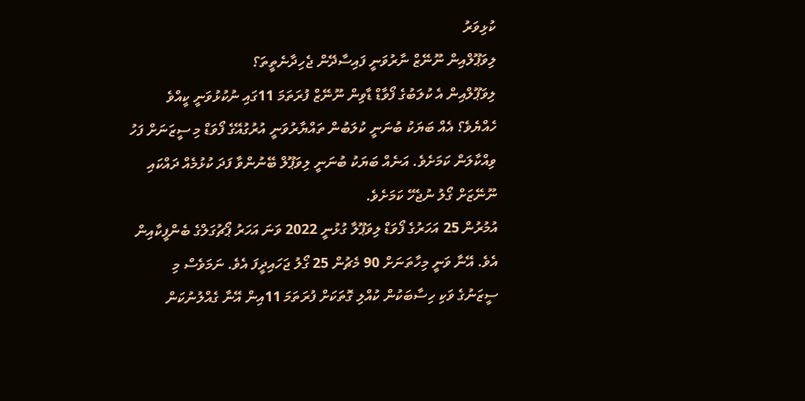ކުޅިވަރު
ލިވަޕޫލްއިން ނޫނޭޒް ނާރުވަނީ ފައިސާދޭން ޖެހިދާނެތީތަ؟
ލިވަޕޫލްއިން އެ ކުލަބުގެ ފޯވާޑް ޑާވިން ނޫނޭޒް ފުރަތަމަ 11ގައި ނުކުޅުވަނީ ކީއްވެ ހެއްޔެވެ؟ އެއް ބަޔަކު ބުނަނީ ކުލަބުން ތައްޔާރުވަނީ އުރުގުއޭގެ ފޯވަޑް މި ސީޒަނަށް ފަހު ވިއްކާލަން ކަމަށެވެ. އަނެއް ބަޔަކު ބުނަނީ ލިވަޕޫލް ބޭނުންވާ ފަދަ ކުޅުމެއް ދައްކައި ނޫނޭޒަށް ގޯލު ނުޖެހޭ ކަމަށެވެ.
އުމުރުން 25 އަހަރުގެ ފޯވަޑް ލިވަޕޫލާ ގުޅުނީ 2022 ވަނަ އަހަރު ޕޯޗުގަލްގެ ބެންފީކާއިން އެވެ. އޭނާ ވަނީ މިހާތަނަށް 90 މެޗުން 25 ގޯލު ޖަހައިދީފަ އެވެ. ނަމަވެސް މި ސީޒަނުގެ ވަކި ހިސާބަކުން ކުއްލި ގޮތަކަށް ފުރަތަމަ 11އިން އޭނާ ގެއްލުނުކަން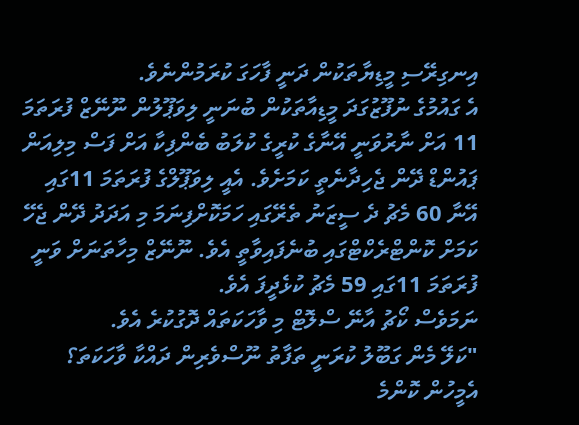އިނގިރޭސި މީޑިޔާތަކުން ދަނީ ފާހަގަ ކުރަމުންނެވެ.
އެ ގައުމުގެ ނުފޫޒުގަދަ މީޑިއާތަކުން ބުނަނީ ލިވަޕޫލުން ނޫނޭޒް ފުރަތަމަ 11 އަށް ނާރުވަނީ އޭނާގެ ކުރީގެ ކުލަބު ބެންފިކާ އަށް ފަސް މިލިއަން ޕައުންޑް ދޭން ޖެހިދާނެތީ ކަމަށެވެ. އެއީ ލިވަޕޫލްގެ ފުރަތަމަ 11ގައި އޭނާ 60 މެޗު ދެ ސީޒަނު ތެރޭގައި ހަމަކޮށްފިނަމަ މި އަދަދު ދޭން ޖެހޭ ކަމަށް ކޮންޓްރެކްޓްގައި ބުނެފައިވާތީ އެވެ. ނޫނޭޒް މިހާތަނަށް ވަނީ ފުރަތަމަ 11ގައި 59 މެޗު ކުޅެދީފަ އެވެ.
ނަމަވެސް ކޯޗު އާނޭ ސްލޮޓް މި ވާހަކަތައް ދޮގުކުރެ އެވެ.
"ކަލޭ މެން ގަބޫލު ކުރަނީ ތަފާތު ނޫސްވެރިން ދައްކާ ވާހަކަތަ؟ އެމީހުން ކޮންމެ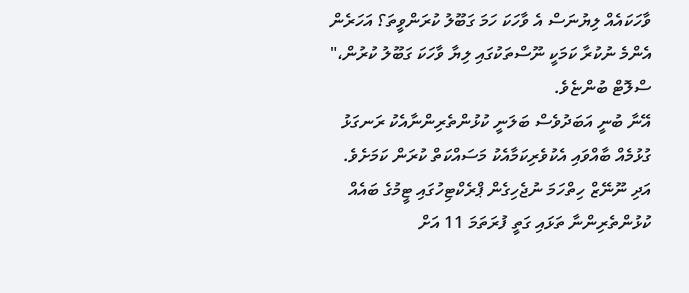ވާހަކައެއް ލިޔުނަސް އެ ވާހަކަ ހަމަ ގަބޫލު ކުރަންވީތަ؟ އަހަރެން އެންމެ ނުކުރާ ކަމަކީ ނޫސްތަކުގައި ލިޔާ ވާހަކަ ގަބޫލު ކުރުން،" ސްލޮޓް ބުންޏެވެ.
އޭނާ ބުނީ އަބަދުވެސް ބަލަނީ ކުޅުންތެރިންނާއެކު ރަނގަޅު ގުޅުމެއް ބާއްވައި އެކުވެރިކަމާއެކު މަސައްކަތް ކުރަން ކަމަށެވެ. އަދި ނޫނޭޒް ހިތްހަމަ ނުޖެހިގެން ޕްރެކްޓިހުގައި ޓީމުގެ ބައެއް ކުޅުންތެރިންނާ ތަޅައި ގަތީ ފުރަތަމަ 11 އަށް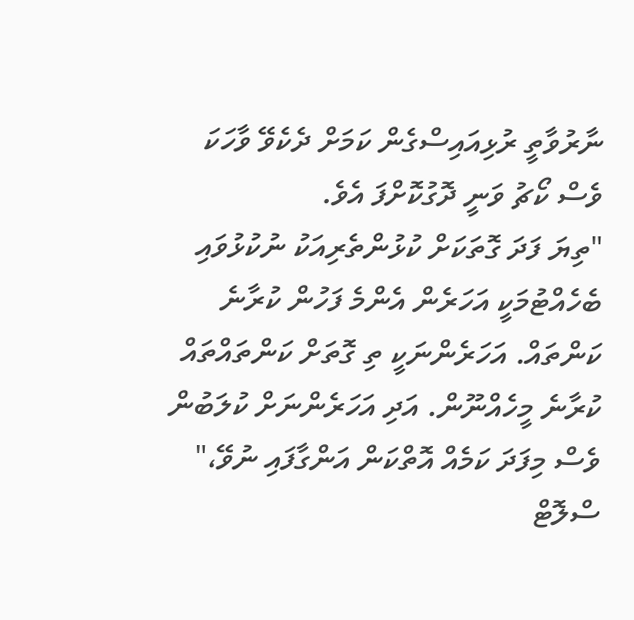ނާރުވާތީ ރުޅިއައިސްގެން ކަމަށް ދެކެވޭ ވާހަކަ ވެސް ކޯޗު ވަނީ ދޮގުކޮށްފަ އެވެ.
"ތިޔަ ފަދަ ގޮތަކަށް ކުޅުންތެރިއަކު ނުކުޅުވައި ބެހެއްޓުމަކީ އަހަރެން އެންމެ ފަހުން ކުރާނެ ކަންތައް. އަހަރެންނަކީ ތި ގޮތަށް ކަންތައްތައް ކުރާނެ މީހެއްނޫން. އަދި އަހަރެންނަށް ކުލަބުން ވެސް މިފަދަ ކަމެއް އޮތްކަން އަންގާފައި ނުވޭ،" ސްލޮޓް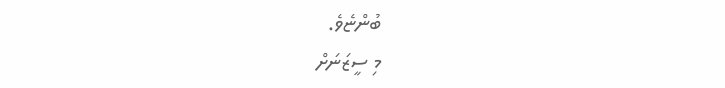ބުންޏެވެ.
މި ސީޒަނަށް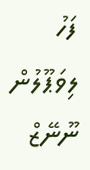ފަހު ލިވަޕޫލުން ނޫނޭޒް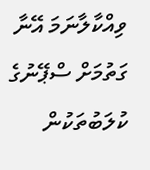ވިއްކާލާނަމަ އޭނާ ގަތުމަށް ސްޕޭނުގެ ކުލަބުތަކުން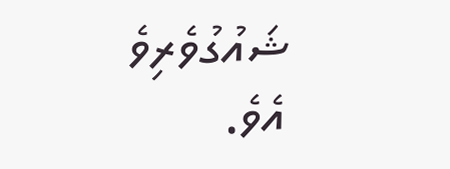ޝައުގުވެރިވެ އެވެ.